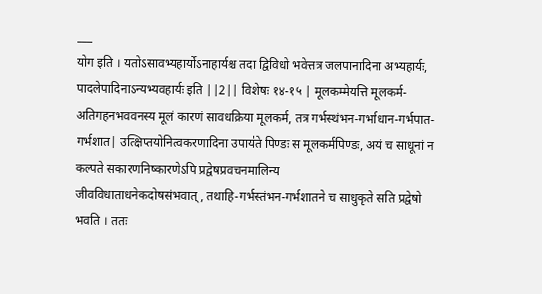___
योग इति । यतोऽसावभ्यहार्योऽनाहार्यश्च तदा द्विविधो भवेत्तत्र जलपानादिना अभ्यहार्यः, पादलेपादिनाऽन्यभ्यवहार्यः इति ||2|| विशेषः १४-१५ | मूलकम्मेयत्ति मूलकर्म-अतिगहनभववनस्य मूलं कारणं सावधक्रिया मूलकर्म, तत्र गर्भस्थंभन-गर्भाधान-गर्भपात-गर्भशात| उत्क्षिप्तयोनित्वकरणादिना उपाय॑ते पिण्डः स मूलकर्मपिण्डः, अयं च साधूनां न कल्पते सकारणनिष्कारणेऽपि प्रद्वेषप्रवचनमालिन्य
जीवविधाताधनेकदोषसंभवात् , तथाहि-गर्भस्तंभन-गर्भशातने च साधुकृते सति प्रद्वेषो भवति । ततः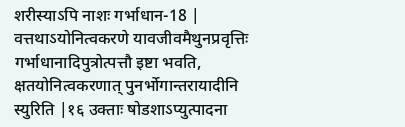शरीस्याऽपि नाशः गर्भाधान-18 | वत्तथाऽयोनित्वकरणे यावजीवमैथुनप्रवृत्तिः गर्भाधानादिपुत्रोत्पत्तौ इष्टा भवति, क्षतयोनित्वकरणात् पुनर्भोगान्तरायादीनि स्युरिति |१६ उक्ताः षोडशाऽप्युत्पादना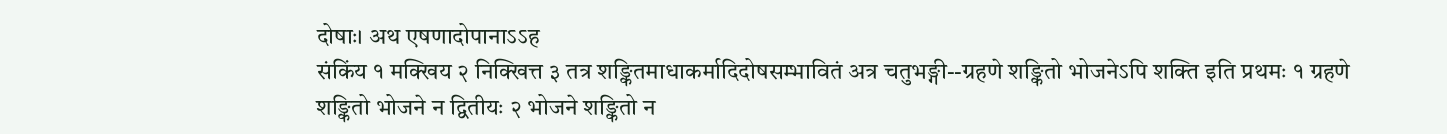दोषाः। अथ एषणादोपानाऽऽह
संकिंय १ मक्खिय २ निक्खित्त ३ तत्र शङ्कितमाधाकर्मादिदोषसम्भावितं अत्र चतुभङ्गी--ग्रहणे शङ्कितो भोजनेऽपि शक्ति इति प्रथमः १ ग्रहणे शङ्कितो भोजने न द्वितीयः २ भोजने शङ्कितो न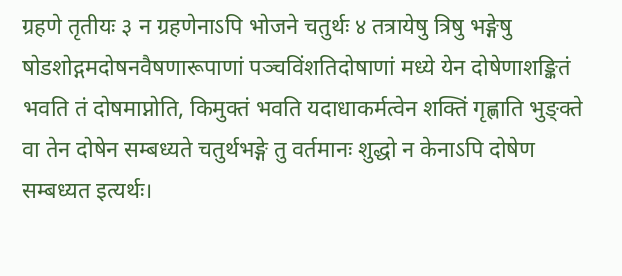ग्रहणे तृतीयः ३ न ग्रहणेनाऽपि भोजने चतुर्थः ४ तत्रायेषु त्रिषु भङ्गेषु षोडशोद्गमदोषनवैषणारूपाणां पञ्चविंशतिदोषाणां मध्ये येन दोषेणाशङ्कितं भवति तं दोषमाप्नोति, किमुक्तं भवति यदाधाकर्मत्वेन शक्तिं गृह्णाति भुङ्क्ते वा तेन दोषेन सम्बध्यते चतुर्थभङ्गे तु वर्तमानः शुद्धो न केनाऽपि दोषेण सम्बध्यत इत्यर्थः।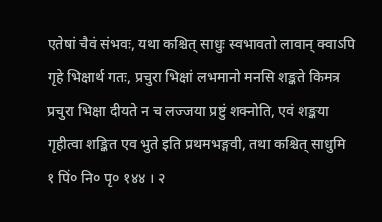एतेषां चैवं संभवः, यथा कश्चित् साधुः स्वभावतो लावान् क्वाऽपि गृहे भिक्षार्थ गतः, प्रचुरा भिक्षां लभमानो मनसि शङ्कते किमत्र प्रचुरा भिक्षा दीयते न च लज्जया प्रष्टुं शक्नोति, एवं शङ्कया गृहीत्वा शङ्कित एव भुते इति प्रथमभङ्गवी, तथा कश्चित् साधुमि
१ पिं० नि० पृ० १४४ । २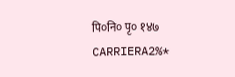पि०नि० पृ० १४७
CARRIERA2%*